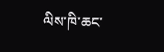ལིས་ཁི་ཆང་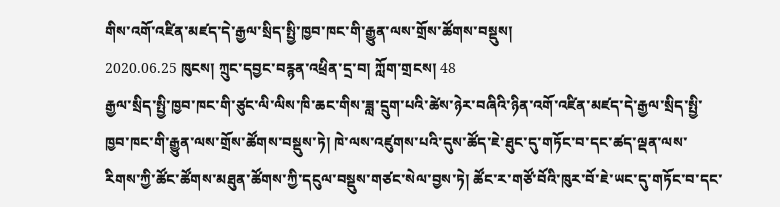གིས་འགོ་འཛིན་མཛད་དེ་རྒྱལ་སྲིད་སྤྱི་ཁྱབ་ཁང་གི་རྒྱུན་ལས་གྲོས་ཚོགས་བསྡུས།
2020.06.25 ཁུངས། ཀྲུང་དབྱང་བརྙན་འཕྲིན་དྲ་བ། ཀློག་གྲངས། 48
རྒྱལ་སྲིད་སྤྱི་ཁྱབ་ཁང་གི་ཙུང་ལི་ལིས་ཁི་ཆང་གིས་ཟླ་དྲུག་པའི་ཚེས་ཉེར་བཞིའི་ཉིན་འགོ་འཛིན་མཛད་དེ་རྒྱལ་སྲིད་སྤྱི་ཁྱབ་ཁང་གི་རྒྱུན་ལས་གྲོས་ཚོགས་བསྡུས་ཏེ། ཁེ་ལས་འཛུགས་པའི་དུས་ཚོད་ཇེ་ཐུང་དུ་གཏོང་བ་དང་ཚད་ལྡན་ལས་རིགས་ཀྱི་ཚོང་ཚོགས་མཐུན་ཚོགས་ཀྱི་དངུལ་བསྡུས་གཙང་སེལ་བྱས་ཏེ། ཚོང་ར་གཙོ་བོའི་ཁུར་བོ་ཇེ་ཡང་དུ་གཏོང་བ་དང་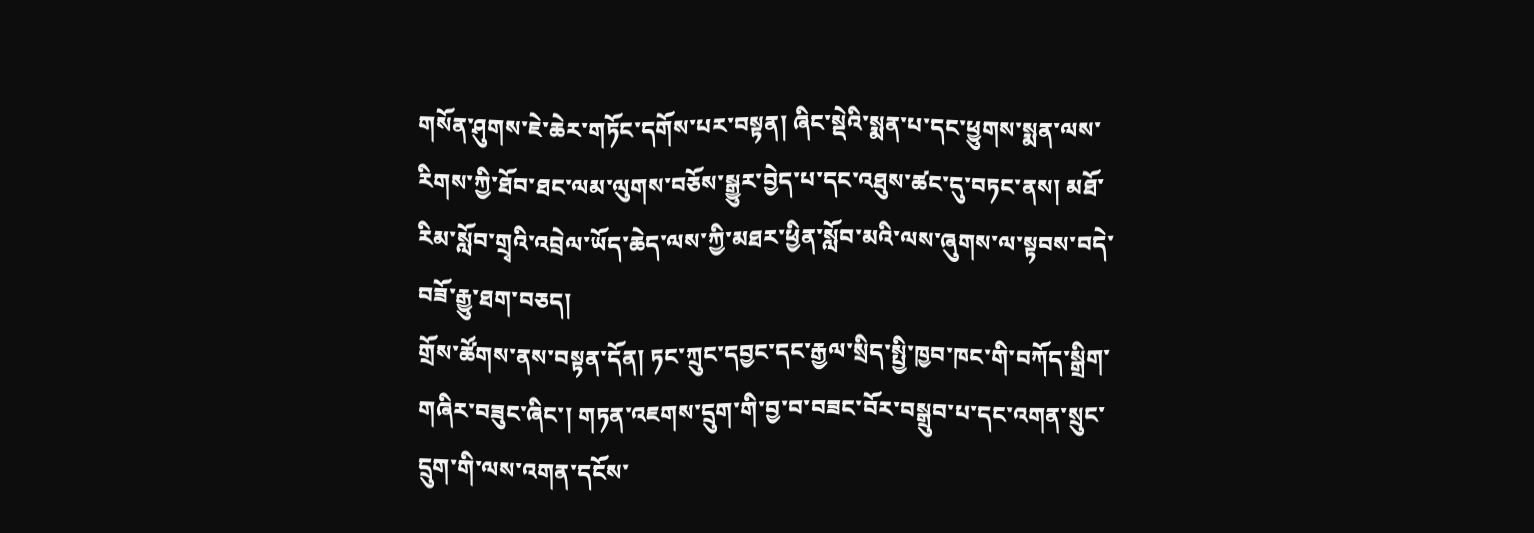གསོན་ཤུགས་ཇེ་ཆེར་གཏོང་དགོས་པར་བསྟན། ཞིང་སྡེའི་སྨན་པ་དང་ཕྱུགས་སྨན་ལས་རིགས་ཀྱི་ཐོབ་ཐང་ལམ་ལུགས་བཅོས་སྒྱུར་བྱེད་པ་དང་འཐུས་ཚང་དུ་བཏང་ནས། མཐོ་རིམ་སློབ་གྲྭའི་འབྲེལ་ཡོད་ཆེད་ལས་ཀྱི་མཐར་ཕྱིན་སློབ་མའི་ལས་ཞུགས་ལ་སྟབས་བདེ་བཟོ་རྒྱུ་ཐག་བཅད།
གྲོས་ཚོགས་ནས་བསྟན་དོན། ཏང་ཀྲུང་དབྱང་དང་རྒྱལ་སྲིད་སྤྱི་ཁྱབ་ཁང་གི་བཀོད་སྒྲིག་གཞིར་བཟུང་ཞིང་། གཏན་འཇགས་དྲུག་གི་བྱ་བ་བཟང་བོར་བསྒྲུབ་པ་དང་འགན་སྲུང་དྲུག་གི་ལས་འགན་དངོས་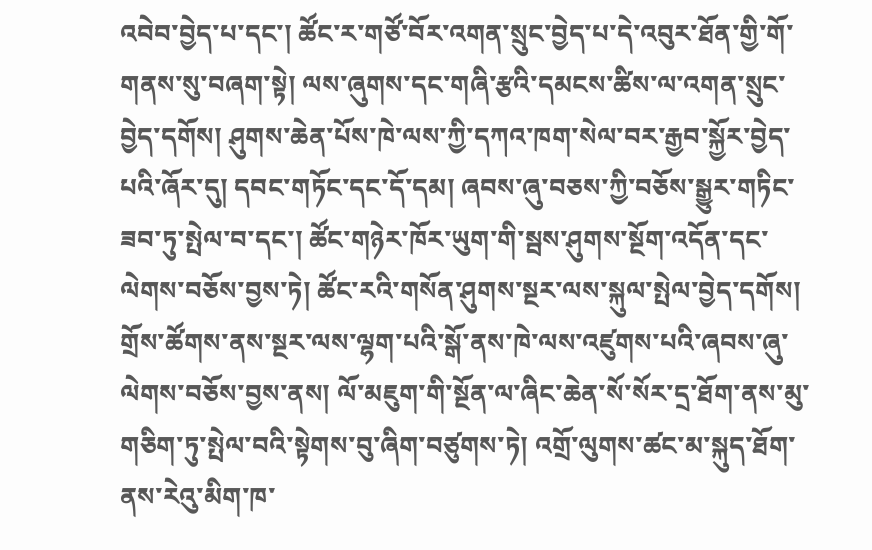འབེབ་བྱེད་པ་དང་། ཚོང་ར་གཙོ་བོར་འགན་སྲུང་བྱེད་པ་དེ་འབུར་ཐོན་གྱི་གོ་གནས་སུ་བཞག་སྟེ། ལས་ཞུགས་དང་གཞི་རྩའི་དམངས་ཚིས་ལ་འགན་སྲུང་བྱེད་དགོས། ཤུགས་ཆེན་པོས་ཁེ་ལས་ཀྱི་དཀའ་ཁག་སེལ་བར་རྒྱབ་སྐྱོར་བྱེད་པའི་ཞོར་དུ། དབང་གཏོང་དང་དོ་དམ། ཞབས་ཞུ་བཅས་ཀྱི་བཅོས་སྒྱུར་གཏིང་ཟབ་ཏུ་སྤེལ་བ་དང་། ཚོང་གཉེར་ཁོར་ཡུག་གི་སྦས་ཤུགས་སྔོག་འདོན་དང་ལེགས་བཅོས་བྱས་ཏེ། ཚོང་རའི་གསོན་ཤུགས་སྔར་ལས་སྐུལ་སྤེལ་བྱེད་དགོས། གྲོས་ཚོགས་ནས་སྔར་ལས་ལྷག་པའི་སྒོ་ནས་ཁེ་ལས་འཛུགས་པའི་ཞབས་ཞུ་ལེགས་བཅོས་བྱས་ནས། ལོ་མཇུག་གི་སྔོན་ལ་ཞིང་ཆེན་སོ་སོར་དྲ་ཐོག་ནས་མུ་གཅིག་ཏུ་སྤེལ་བའི་སྟེགས་བུ་ཞིག་བཙུགས་ཏེ། འགྲོ་ལུགས་ཚང་མ་སྐུད་ཐོག་ནས་རེའུ་མིག་ཁ་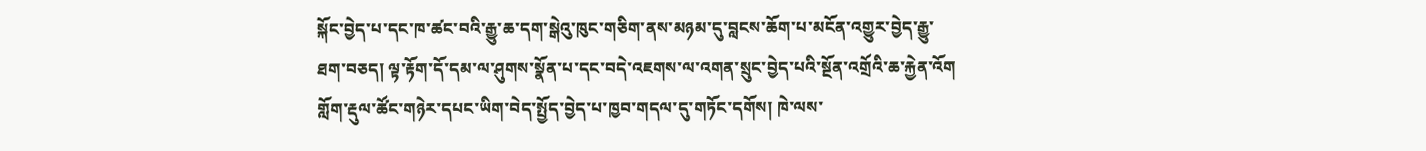སྐོང་བྱེད་པ་དང་ཁ་ཚང་བའི་རྒྱུ་ཆ་དག་སྒེའུ་ཁུང་གཅིག་ནས་མཉམ་དུ་བླངས་ཆོག་པ་མངོན་འགྱུར་བྱེད་རྒྱུ་ཐག་བཅད། ལྟ་རྟོག་དོ་དམ་ལ་ཤུགས་སྣོན་པ་དང་བདེ་འཇགས་ལ་འགན་སྲུང་བྱེད་པའི་སྔོན་འགྲོའི་ཆ་རྐྱེན་འོག གློག་རྡུལ་ཚོང་གཉེར་དཔང་ཡིག་བེད་སྤྱོད་བྱེད་པ་ཁྱབ་གདལ་དུ་གཏོང་དགོས། ཁེ་ལས་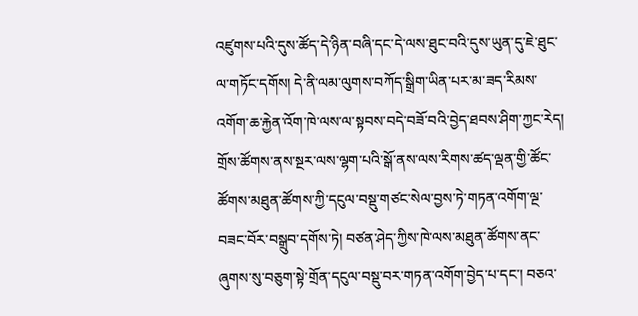འཛུགས་པའི་དུས་ཚོད་དེ་ཉིན་བཞི་དང་དེ་ལས་ཐུང་བའི་དུས་ཡུན་དུ་ཇེ་ཐུང་ལ་གཏོང་དགོས། དེ་ནི་ལམ་ལུགས་བཀོད་སྒྲིག་ཡིན་པར་མ་ཟད་རིམས་འགོག་ཆ་རྐྱེན་འོག་ཁེ་ལས་ལ་སྟབས་བདེ་བཟོ་བའི་བྱེད་ཐབས་ཤིག་ཀྱང་རེད།
གྲོས་ཚོགས་ནས་སྔར་ལས་ལྷག་པའི་སྒོ་ནས་ལས་རིགས་ཚད་ལྡན་གྱི་ཚོང་ཚོགས་མཐུན་ཚོགས་ཀྱི་དངུལ་བསྡུ་གཙང་སེལ་བྱས་ཏེ་གཏན་འགོག་ལྔ་བཟང་བོར་བསྒྲུབ་དགོས་ཏེ། བཙན་ཤེད་ཀྱིས་ཁེ་ལས་མཐུན་ཚོགས་ནང་ཞུགས་སུ་བཅུག་སྟེ་གྲོན་དངུལ་བསྡུ་བར་གཏན་འགོག་བྱེད་པ་དང་། བཅའ་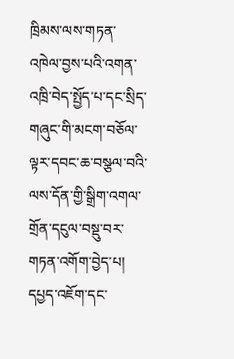ཁྲིམས་ལས་གཏན་འཁེལ་བྱས་པའི་འགན་འཁྲི་བེད་སྤྱོད་པ་དང་སྲིད་གཞུང་གི་མངག་བཅོལ་ལྟར་དབང་ཆ་བསྩལ་བའི་ལས་དོན་གྱི་སྒྲིག་འགལ་གྲོན་དངུལ་བསྡུ་བར་གཏན་འགོག་བྱེད་པ། དཔྱད་འཇོག་དང་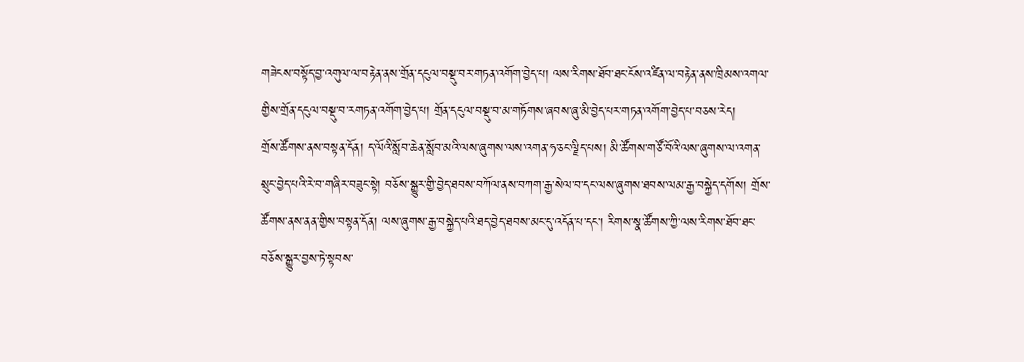གཟེངས་བསྟོད་བྱ་འགུལ་ལ་བརྟེན་ནས་གྲོན་དངུལ་བསྡུ་བར་གཏན་འགོག་བྱེད་པ། ལས་རིགས་ཐོབ་ཐང་ངོས་འཛིན་ལ་བརྟེན་ནས་ཁྲིམས་འགལ་གྱིས་གྲོན་དངུལ་བསྡུ་བ་རགཏན་འགོག་བྱེད་པ། གྲོན་དངུལ་བསྡུ་བ་མ་གཏོགས་ཞབས་ཞུ་མི་བྱེད་པར་གཏན་འགོག་བྱེད་པ་བཅས་རེད།
གྲོས་ཚོགས་ནས་བསྟན་དོན། ད་ལོའི་སློབ་ཆེན་སློབ་མའི་ལས་ཞུགས་ལས་འགན་ཧ་ཅང་ལྗིད་པས། མི་ཚོགས་གཙོ་བོའི་ལས་ཞུགས་ལ་འགན་སྲུང་བྱེད་པའི་རེ་བ་གཞིར་བཟུང་སྟེ། བཅོས་སྒྱུར་གྱི་བྱེད་ཐབས་བཀོལ་ནས་བཀག་རྒྱ་སེལ་བ་དང་ལས་ཞུགས་ཐབས་ལམ་རྒྱ་བསྐྱེད་དགོས། གྲོས་ཚོགས་ནས་ནན་གྱིས་བསྟན་དོན། ལས་ཞུགས་རྒྱ་བསྐྱེད་པའི་ཐད་བྱེད་ཐབས་མང་དུ་འདོན་པ་དང་། རིགས་སྣ་ཚོགས་ཀྱི་ལས་རིགས་ཐོབ་ཐང་བཅོས་སྒྱུར་བྱས་ཏེ་སྟབས་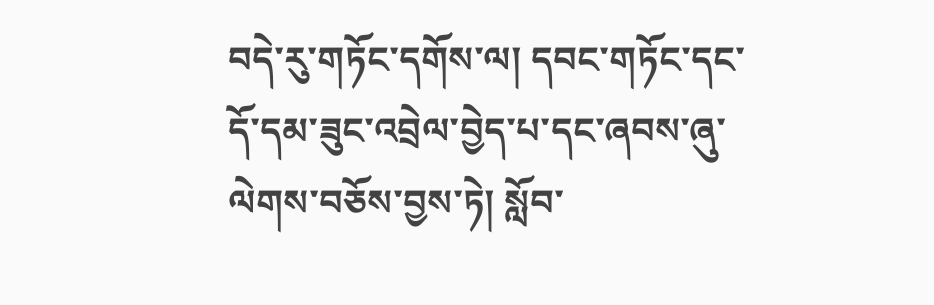བདེ་རུ་གཏོང་དགོས་ལ། དབང་གཏོང་དང་དོ་དམ་ཟུང་འབྲེལ་བྱེད་པ་དང་ཞབས་ཞུ་ལེགས་བཅོས་བྱས་ཏེ། སློབ་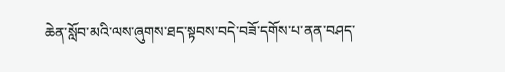ཆེན་སློབ་མའི་ལས་ཞུགས་ཐད་སྟབས་བདེ་བཟོ་དགོས་པ་ནན་བཤད་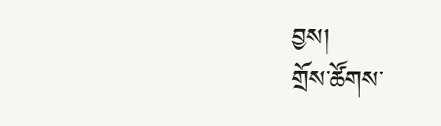བྱས།
གྲོས་ཚོགས་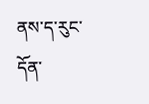ནས་ད་རུང་དོན་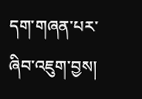དག་གཞན་པར་ཞིབ་འཇུག་བྱས།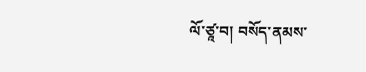ལོ་ཙཱ་བ། བསོད་ནམས་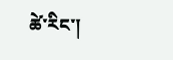ཚེ་རིང་།